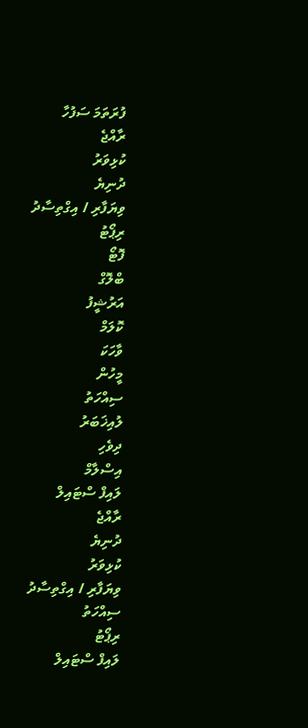ފުރަތަމަ ސަފުހާ
ރާއްޖެ
ކުޅިވަރު
ދުނިޔެ
ވިޔަފާރި / އިގްތިސާދު
ރިޕޯޓު
ފޮޓޯ
ބްލޮގް
އަރުޝީފު
ކޮލަމް
ވާހަކަ
މީހުން
ސިއްހަތު
ލުއިޚަބަރު
ދިވެހި
އިސްލާމް
ލައިފް ސްޓައިލް
ރާއްޖެ
ދުނިޔެ
ކުޅިވަރު
ވިޔަފާރި / އިގްތިސާދު
ސިއްހަތު
ރިޕޯޓު
ލައިފް ސްޓައިލް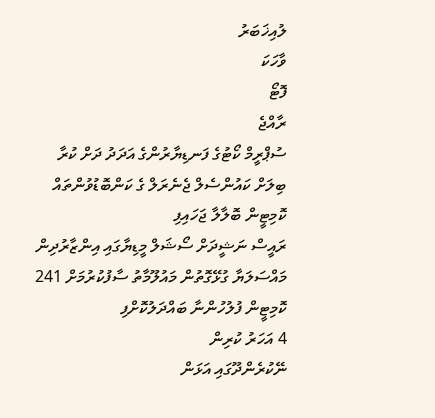ލުއިޚަބަރު
ވާހަކަ
ފޮޓޯ
ރާއްޖެ
ސުޕްރީމް ކޯޓުގެ ފަނޑިޔާރުންގެ އަދަދު ދަށް ކުރާ ބިލަށް ކައުންސެލް ޖެނެރަލް ގެ ކަންބޮޑުވުންތައް ކޮމިޓީން ބޮލާލާ ޖަހައިފި
ރައީސް ނަޝީދަށް ސޯޝަލް މީޑިޔާގައި އިންޒާރުދިން މައްސަލަޔާ ގުޅޭގޮތުން މައުލޫމާތު ސާފުކުރުމަށް 241 ކޮމިޓީން ފުލުހުންނާ ބައްދަލުކޮށްފި
4 އަހަރު ކުރިން
ނޭކުރެންދޫގައި އަޅަން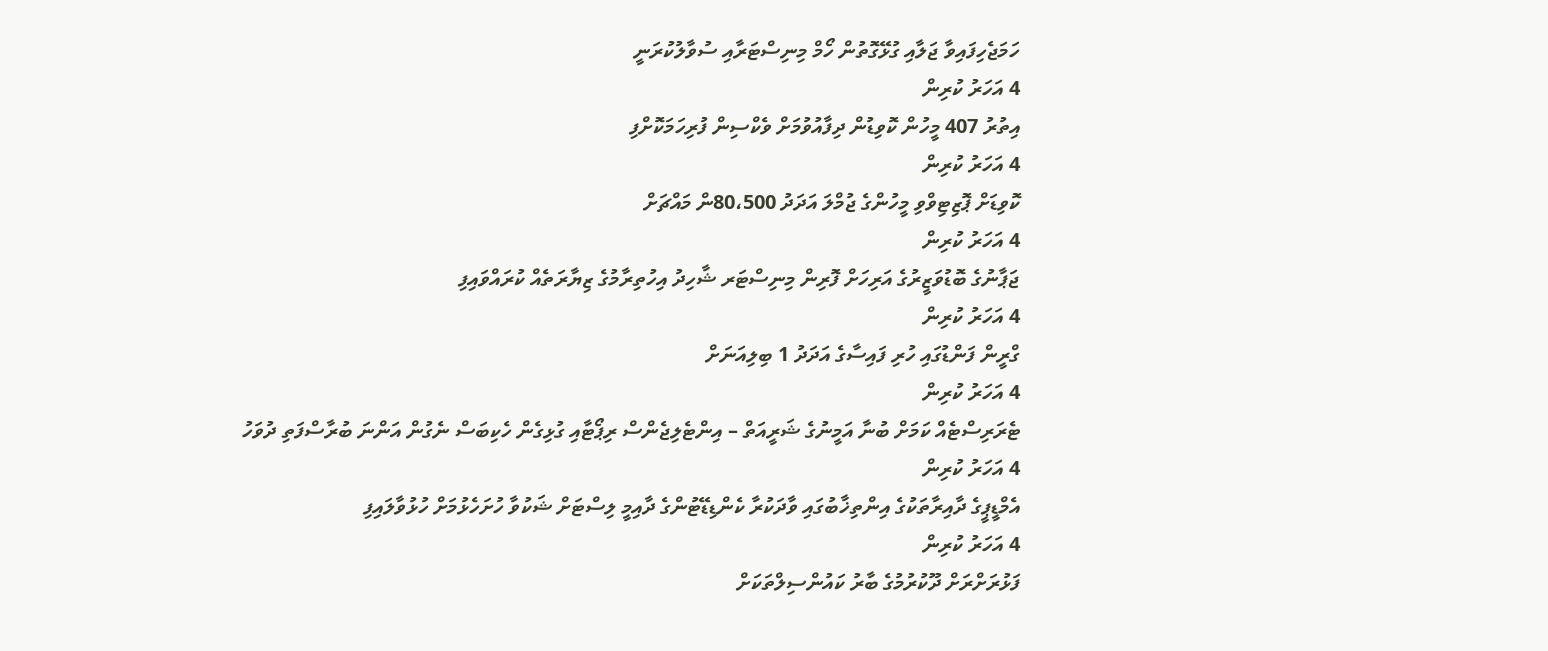ހަމަޖެހިފައިވާ ޖަލާއި ގުޅޭގޮތުން ހޯމް މިނިސްޓަރާއި ސުވާލުކުރަނީ
4 އަހަރު ކުރިން
އިތުރު 407 މީހުން ކޮވިޑުން ދިފާއުވުމަށް ވެކްސިން ފުރިހަމަކޮށްފި
4 އަހަރު ކުރިން
ކޮވިޑަށް ޕޮޒިޓިވްވި މީހުންގެ ޖުމްލަ އަދަދު 80،500ން މައްޗަށް
4 އަހަރު ކުރިން
ޖަޕާނުގެ ބޮޑުވަޒީރުގެ އަރިހަށް ފޮރިން މިނިސްޓަރ ޝާހިދު އިހުތިރާމުގެ ޒިޔާރަތެއް ކުރައްވައިފި
4 އަހަރު ކުރިން
ގްރީން ފަންޑުގައި ހުރި ފައިސާގެ އަދަދު 1 ބިލިއަނަށް
4 އަހަރު ކުރިން
ޓެރަރިސްޓެއް ކަމަށް ބުނާ އަމީނުގެ ޝަރީއަތް – އިންޓެލިޖެންސް ރިޕޯޓާއި ގުޅިގެން ހެކިބަސް ނެގުން އަންނަ ބުރާސްފަތި ދުވަހު
4 އަހަރު ކުރިން
އެމްޑީޕީގެ ދާއިރާތަކުގެ އިންތިޚާބުގައި ވާދަކުރާ ކެންޑިޑޭޓުންގެ ދާއިމީ ލިސްޓަށް ޝަކުވާ ހުށަހެޅުމަށް ހުޅުވާލައިފި
4 އަހަރު ކުރިން
ފަޅުރަށްރަށް ދޫކުރުމުގެ ބާރު ކައުންސިލްތަކަށް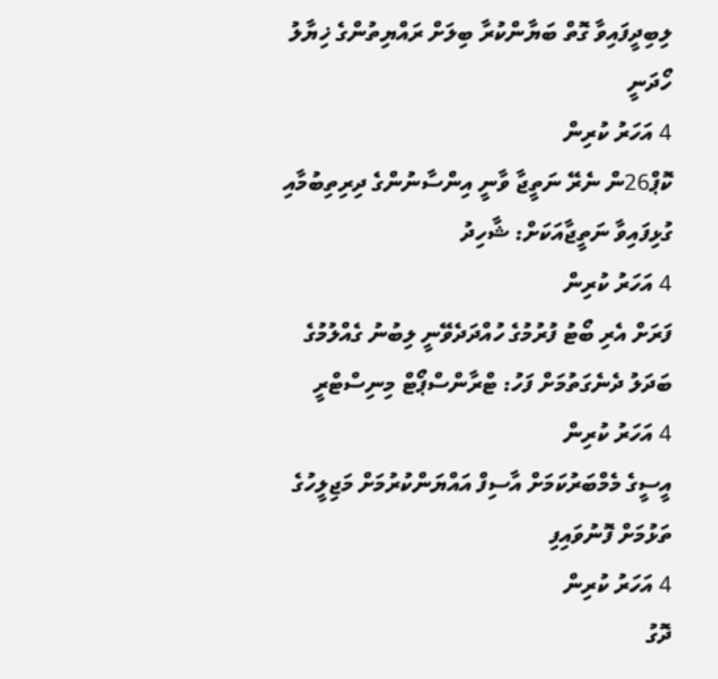ލިބިދީފައިވާ ގޮތް ބަޔާންކުރާ ބިލަށް ރައްޔިތުންގެ ޚިޔާލު ހޯދަނީ
4 އަހަރު ކުރިން
ކޮޕް26ން ނެރޭ ނަތީޖާ ވާނީ އިންސާނުންގެ ދިރިތިބުމާއި ގުޅިފައިވާ ނަތީޖާއަކަށް: ޝާހިދު
4 އަހަރު ކުރިން
ފަރަށް އެރި ބޯޓު ފުރުމުގެ ހުއްދަދެވޭނީ ލިބުނު ގެއްލުމުގެ ބަދަލު ދެނެގަތުމަށް ފަހު: ޓްރާންސްޕޯޓް މިނިސްޓްރީ
4 އަހަރު ކުރިން
އީސީގެ މެމްބަރުކަމަށް އާސިފް އައްޔަންކުރުމަށް މަޖިލީހުގެ ތަޅުމަށް ފޮނުވައިފި
4 އަހަރު ކުރިން
ދޮގު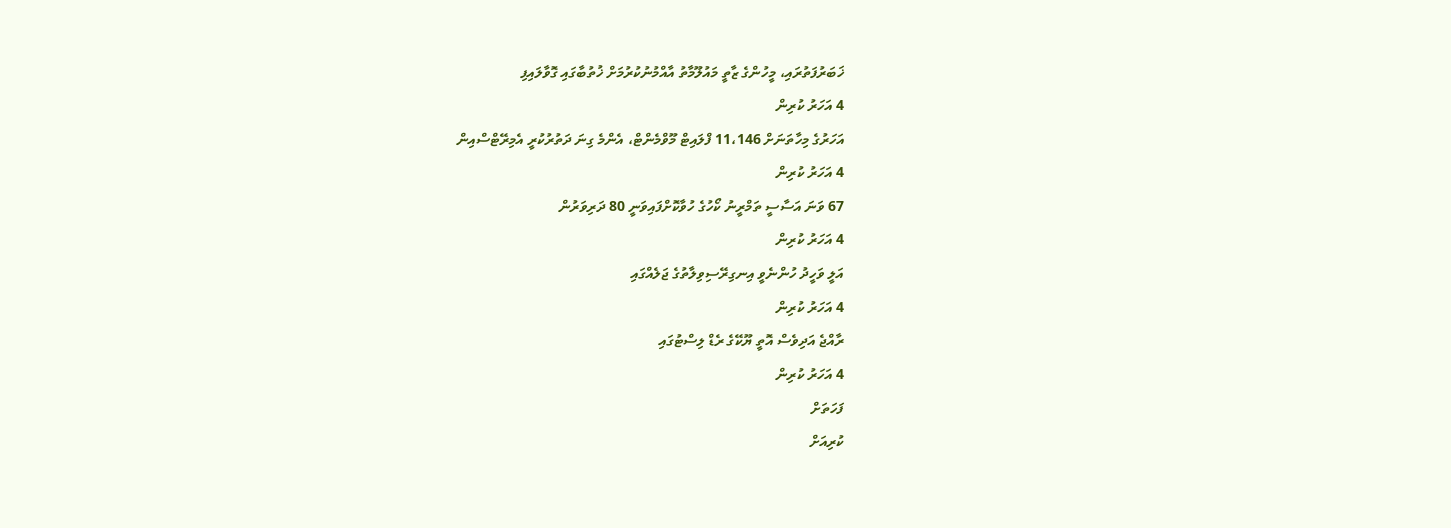ޚަބަރުފަތުރައި، މީހުންގެ ޒާތީ މައުލޫމާތު އާއްމުނުކުރުމަށް ޚުތުބާގައި ގޮވާލައިފި
4 އަހަރު ކުރިން
އަހަރުގެ މިހާތަނަށް 11،146 ފްލައިޓް މޫވްމެންޓް، އެންމެ ގިނަ ދަތުރުކުރީ އެމިރޭޓްސްއިން
4 އަހަރު ކުރިން
67 ވަނަ އަސާސީ ތަމްރީނު ކޯހުގެ ހުވާކޮށްފައިވަނީ 80 ދަރިވަރުން
4 އަހަރު ކުރިން
އަލީ ވަހީދު ހުންނެވީ އިނގިރޭސިވިލާތުގެ ޖަލެއްގައި
4 އަހަރު ކުރިން
ރާއްޖެ އަދިވެސް އޮތީ ޔޫކޭގެ ރެޑް ލިސްޓުގައި
4 އަހަރު ކުރިން
ފަހަތަށް
ކުރިއަށް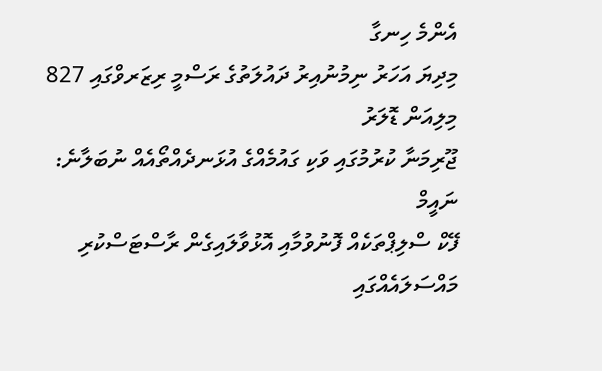އެންމެ ހިނގާ
މިދިޔަ އަހަރު ނިމުނުއިރު ދައުލަތުގެ ރަސްމީ ރިޒަރވްގައި 827 މިލިއަން ޑޮލަރު
ޖޫރިމަނާ ކުރުމުގައި ވަކި ގައުމެއްގެ އުޅަނދެއްތޯއެއް ނުބަލާނެ: ނައީމް
ފޭކް ސްލިޕްތަކެއް ފޮނުވުމާއި އޮޅުވާލައިގެން ރާސްޓަސްކުރި މައްސަލައެއްގައި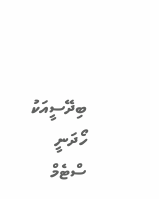ބިދޭސީއަކު ހޯދަނީ
ސްޓެމް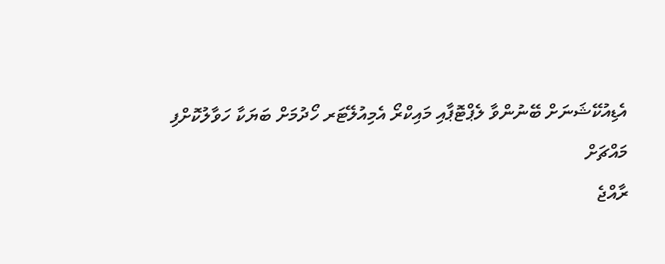އެޑިއުކޭޝަނަށް ބޭނުންވާ ލެޕްޓޮޕާއި މައިކްރޯ އެމިއުލޭޓަރ ހޯދުމަށް ބަޔަކާ ހަވާލުކޮށްފި
މައްޗަށް
ރާއްޖެ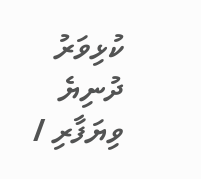ކުޅިވަރު
ދުނިޔެ
ވިޔަފާރި /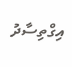އިގްތިސާދު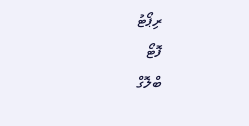ރިޕޯޓު
ފޮޓޯ
ބްލޮގް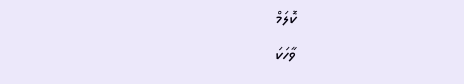ކޮލަމް
ވާހަކަ